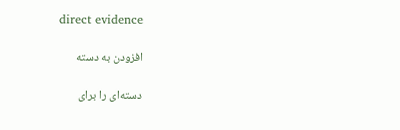direct evidence

افزودن به دسته

دسته‌ای را برای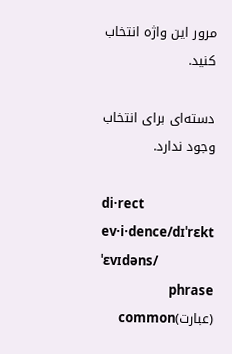مرور این واژه انتخاب کنید.

دسته‌ای برای انتخاب وجود ندارد.

di·rect ev·i·dence/dɪˈrɛkt ˈɛvɪdəns/
phrase (عبارت)common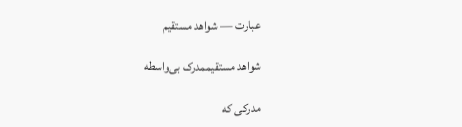عبارت — شواهد مستقیم

شواهد مستقیممدرک بی‌واسطه

مدرکی که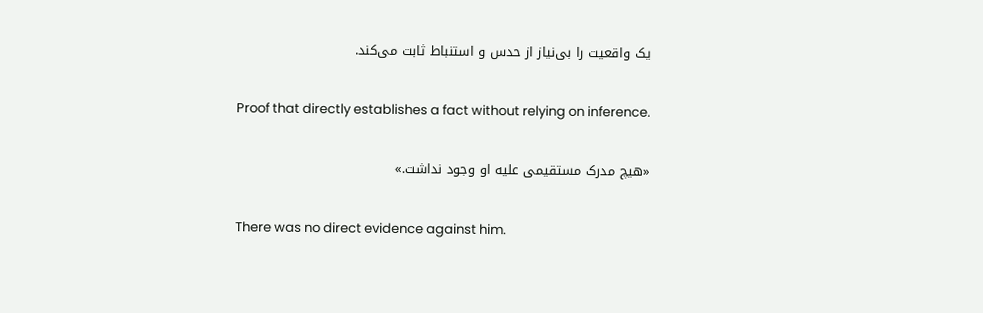یک واقعیت را بی‌نیاز از حدس و استنباط ثابت می‌کند.

Proof that directly establishes a fact without relying on inference.

«هیچ مدرک مستقیمی علیه او وجود نداشت.»

There was no direct evidence against him.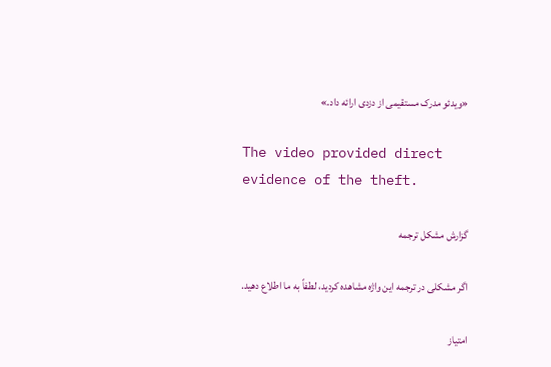«ویدئو مدرک مستقیمی از دزدی ارائه داد.»

The video provided direct evidence of the theft.

گزارش مشکل ترجمه

اگر مشکلی در ترجمه این واژه مشاهده کردید، لطفاً به ما اطلاع دهید.

امتیاز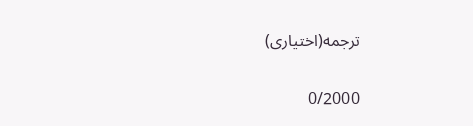ترجمه(اختیاری)

0/2000